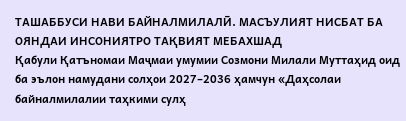ТАШАББУСИ НАВИ БАЙНАЛМИЛАЛӢ. МАСЪУЛИЯТ НИСБАТ БА ОЯНДАИ ИНСОНИЯТРО ТАҚВИЯТ МЕБАХШАД
Қабули Қатъномаи Маҷмаи умумии Созмони Милали Муттаҳид оид ба эълон намудани солҳои 2027–2036 ҳамчун «Даҳсолаи байналмилалии таҳкими сулҳ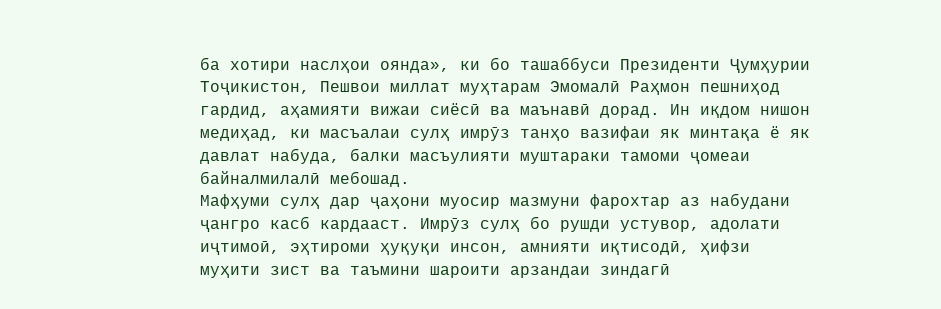ба хотири наслҳои оянда», ки бо ташаббуси Президенти Ҷумҳурии Тоҷикистон, Пешвои миллат муҳтарам Эмомалӣ Раҳмон пешниҳод гардид, аҳамияти вижаи сиёсӣ ва маънавӣ дорад. Ин иқдом нишон медиҳад, ки масъалаи сулҳ имрӯз танҳо вазифаи як минтақа ё як давлат набуда, балки масъулияти муштараки тамоми ҷомеаи байналмилалӣ мебошад.
Мафҳуми сулҳ дар ҷаҳони муосир мазмуни фарохтар аз набудани ҷангро касб кардааст. Имрӯз сулҳ бо рушди устувор, адолати иҷтимоӣ, эҳтироми ҳуқуқи инсон, амнияти иқтисодӣ, ҳифзи муҳити зист ва таъмини шароити арзандаи зиндагӣ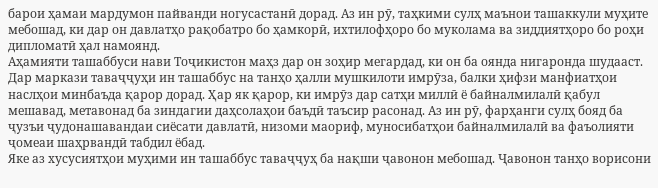барои ҳамаи мардумон пайванди ногусастанӣ дорад. Аз ин рӯ, таҳкими сулҳ маънои ташаккули муҳите мебошад, ки дар он давлатҳо рақобатро бо ҳамкорӣ, ихтилофҳоро бо муколама ва зиддиятҳоро бо роҳи дипломатӣ ҳал намоянд.
Аҳамияти ташаббуси нави Тоҷикистон маҳз дар он зоҳир мегардад, ки он ба оянда нигаронда шудааст. Дар маркази таваҷҷуҳи ин ташаббус на танҳо ҳалли мушкилоти имрӯза, балки ҳифзи манфиатҳои наслҳои минбаъда қарор дорад. Ҳар як қарор, ки имрӯз дар сатҳи миллӣ ё байналмилалӣ қабул мешавад, метавонад ба зиндагии даҳсолаҳои баъдӣ таъсир расонад. Аз ин рӯ, фарҳанги сулҳ бояд ба ҷузъи ҷудонашавандаи сиёсати давлатӣ, низоми маориф, муносибатҳои байналмилалӣ ва фаъолияти ҷомеаи шаҳрвандӣ табдил ёбад.
Яке аз хусусиятҳои муҳими ин ташаббус таваҷҷуҳ ба нақши ҷавонон мебошад. Ҷавонон танҳо ворисони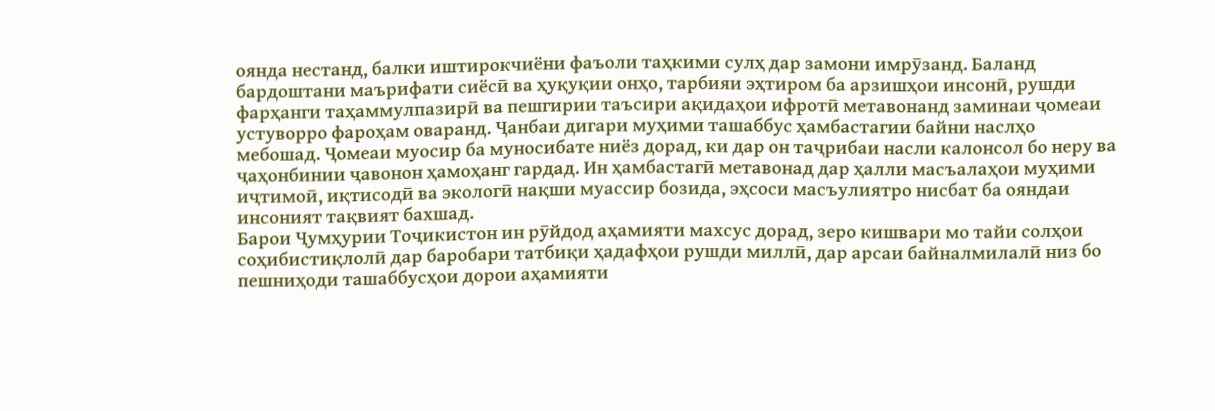оянда нестанд, балки иштирокчиёни фаъоли таҳкими сулҳ дар замони имрӯзанд. Баланд бардоштани маърифати сиёсӣ ва ҳуқуқии онҳо, тарбияи эҳтиром ба арзишҳои инсонӣ, рушди фарҳанги таҳаммулпазирӣ ва пешгирии таъсири ақидаҳои ифротӣ метавонанд заминаи ҷомеаи устуворро фароҳам оваранд. Ҷанбаи дигари муҳими ташаббус ҳамбастагии байни наслҳо мебошад. Ҷомеаи муосир ба муносибате ниёз дорад, ки дар он таҷрибаи насли калонсол бо неру ва ҷаҳонбинии ҷавонон ҳамоҳанг гардад. Ин ҳамбастагӣ метавонад дар ҳалли масъалаҳои муҳими иҷтимоӣ, иқтисодӣ ва экологӣ нақши муассир бозида, эҳсоси масъулиятро нисбат ба ояндаи инсоният тақвият бахшад.
Барои Ҷумҳурии Тоҷикистон ин рӯйдод аҳамияти махсус дорад, зеро кишвари мо тайи солҳои соҳибистиқлолӣ дар баробари татбиқи ҳадафҳои рушди миллӣ, дар арсаи байналмилалӣ низ бо пешниҳоди ташаббусҳои дорои аҳамияти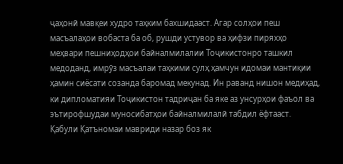ҷаҳонӣ мавқеи худро таҳким бахшидааст. Агар солҳои пеш масъалаҳои вобаста ба об, рушди устувор ва ҳифзи пиряхҳо меҳвари пешниҳодҳои байналмилалии Тоҷикистонро ташкил медоданд, имрӯз масъалаи таҳкими сулҳ ҳамчун идомаи мантиқии ҳамин сиёсати созанда баромад мекунад. Ин раванд нишон медиҳад, ки дипломатияи Тоҷикистон тадриҷан ба яке аз унсурҳои фаъол ва эътирофшудаи муносибатҳои байналмилалӣ табдил ёфтааст.
Қабули Қатъномаи мавриди назар боз як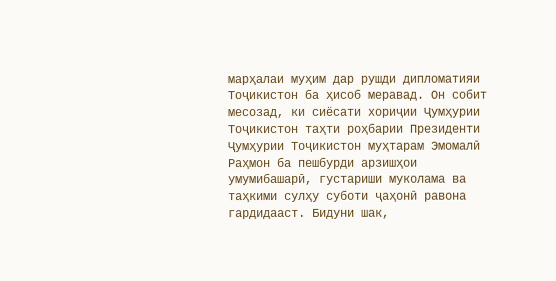марҳалаи муҳим дар рушди дипломатияи Тоҷикистон ба ҳисоб меравад. Он собит месозад, ки сиёсати хориҷии Ҷумҳурии Тоҷикистон таҳти роҳбарии Президенти Ҷумҳурии Тоҷикистон муҳтарам Эмомалӣ Раҳмон ба пешбурди арзишҳои умумибашарӣ, густариши муколама ва таҳкими сулҳу суботи ҷаҳонӣ равона гардидааст. Бидуни шак,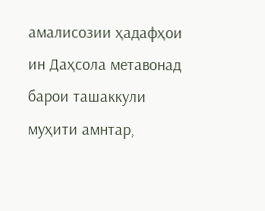амалисозии ҳадафҳои ин Даҳсола метавонад барои ташаккули муҳити амнтар,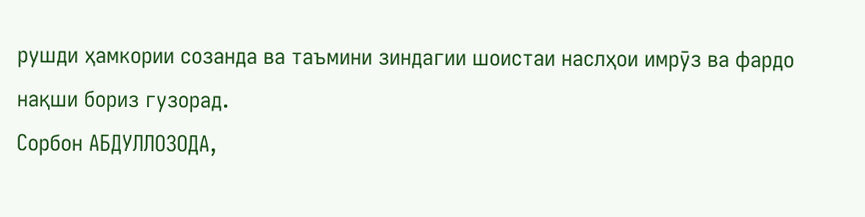рушди ҳамкории созанда ва таъмини зиндагии шоистаи наслҳои имрӯз ва фардо нақши бориз гузорад.
Сорбон АБДУЛЛОЗОДА,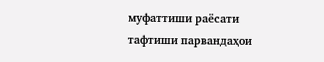муфаттиши раёсати
тафтиши парвандаҳои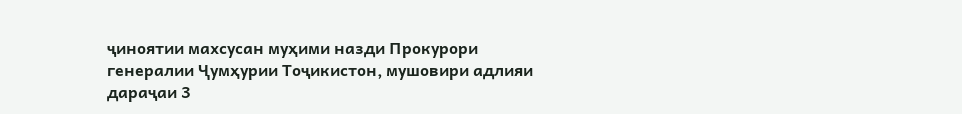ҷиноятии махсусан муҳими назди Прокурори генералии Ҷумҳурии Тоҷикистон, мушовири адлияи
дараҷаи 3